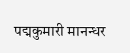पद्मकुमारी मानन्धर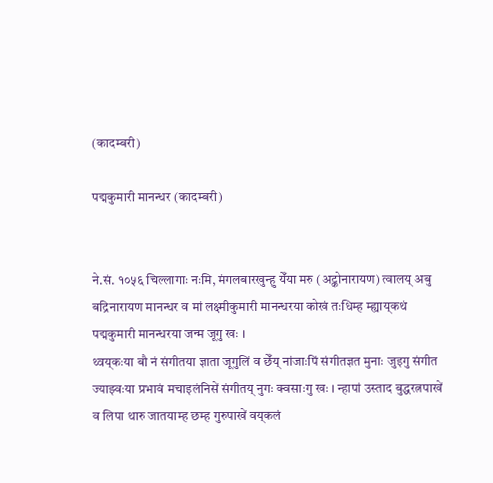(कादम्बरी)

पद्मकुमारी मानन्धर (कादम्बरी)


ने.सं. १०५६ चिल्लागाः नःमि, मंगलबारखुन्हु येँया मरु (अट्कोनारायण) त्वालय्‌ अबु बद्रिनारायण मानन्धर व मां लक्ष्मीकुमारी मानन्धरया कोखं तःधिम्ह म्ह्याय्‌कथं पद्मकुमारी मानन्धरया जन्म जूगु खः ।
थ्वय्‌कःया बौ नं संगीतया ज्ञाता जूगुलिं व छेँय्‌ नांजाःपिं संगीतज्ञत मुनाः जुइगु संगीत ज्याझ्वःया प्रभावं मचाइलंनिसें संगीतय्‌ नुगः क्वसाःगु खः । न्हापां उस्ताद बुद्धरत्नपाखें व लिपा थारु जातयाम्ह छम्ह गुरुपाखें वय्‌कलं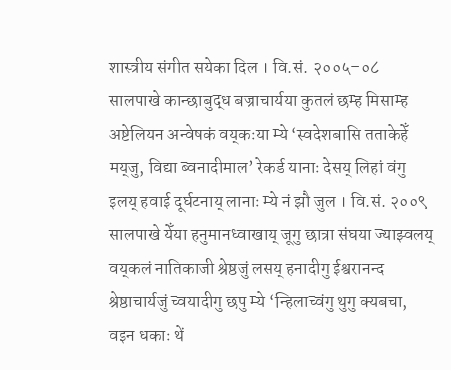शास्त्रीय संगीत सयेका दिल । वि.सं. २००५–०८ सालपाखे कान्छाबुद्ध बज्राचार्यया कुतलं छम्ह मिसाम्ह अष्टेलियन अन्वेषकं वय्‌कःया म्ये ‘स्वदेशबासि तताकेहेँ मय्‌जु, विद्या ब्वनादीमाल’ रेकर्ड यानाः देसय्‌ लिहां वंगु इलय्‌ हवाई दूर्घटनाय्‌ लानाः म्ये नं झौ जुल । वि.सं. २००९ सालपाखे येँया हनुमानध्वाखाय्‌ जूगु छात्रा संघया ज्याझ्वलय्‌ वय्‌कलं नातिकाजी श्रेष्ठजुं लसय्‌ हनादीगु ईश्वरानन्द श्रेष्ठाचार्यजुं च्वयादीगु छपु म्ये ‘न्हिलाच्वंगु थुगु क्यबचा, वइन धकाः थें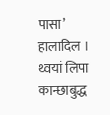पासा’ हालादिल । थ्वयां लिपा कान्छाबुद्ध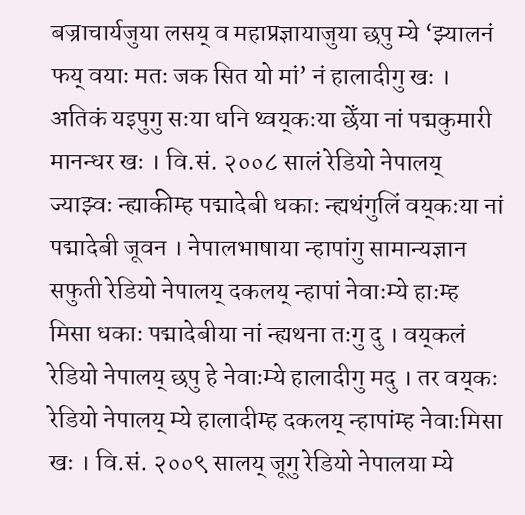बज्राचार्यजुया लसय्‌ व महाप्रज्ञायाजुया छपु म्ये ‘झ्यालनं फय्‌ वयाः मतः जक सित यो मां’ नं हालादीगु खः ।
अतिकं यइपुगु सःया धनि थ्वय्‌कःया छेँया नां पद्मकुमारी मानन्धर खः । वि.सं. २००८ सालं रेडियो नेपालय्‌ ज्याझ्वः न्ह्याकीम्ह पद्मादेबी धकाः न्ह्यथंगुलिं वय्‌कःया नां पद्मादेबी जूवन । नेपालभाषाया न्हापांगु सामान्यज्ञान सफुती रेडियो नेपालय्‌ दकलय्‌ न्हापां नेवाःम्ये हाःम्ह मिसा धकाः पद्मादेबीया नां न्ह्यथना तःगु दु । वय्‌कलं रेडियो नेपालय्‌ छपु हे नेवाःम्ये हालादीगु मदु । तर वय्‌कः रेडियो नेपालय्‌ म्ये हालादीम्ह दकलय्‌ न्हापांम्ह नेवाःमिसा खः । वि.सं. २००९ सालय्‌ जूगु रेडियो नेपालया म्ये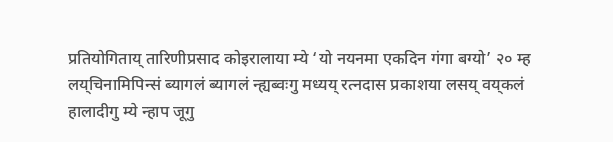प्रतियोगिताय्‌ तारिणीप्रसाद कोइरालाया म्ये ‘यो नयनमा एकदिन गंगा बग्यो’ २० म्ह लय्‌चिनामिपिन्सं ब्यागलं ब्यागलं न्ह्यब्वःगु मध्यय्‌ रत्नदास प्रकाशया लसय्‌ वय्‌कलं हालादीगु म्ये न्हाप जूगु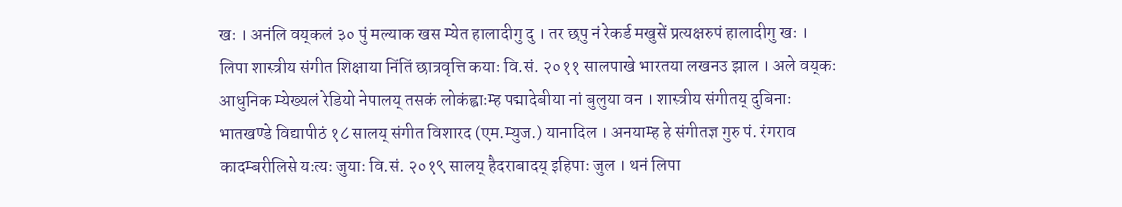खः । अनंलि वय्‌कलं ३० पुं मल्याक खस म्येत हालादीगु दु । तर छपु नं रेकर्ड मखुसें प्रत्यक्षरुपं हालादीगु खः । लिपा शास्त्रीय संगीत शिक्षाया निंतिं छात्रवृत्ति कयाः वि.सं. २०११ सालपाखे भारतया लखनउ झाल । अले वय्‌कः आधुनिक म्येख्यलं रेडियो नेपालय्‌ तसकं लोकंह्वाःम्ह पद्मादेबीया नां बुलुया वन । शास्त्रीय संगीतय्‌ दुबिनाः भातखण्डे विद्यापीठं १८ सालय्‌ संगीत विशारद (एम.म्युज.) यानादिल । अनयाम्ह हे संगीतज्ञ गुरु पं. रंगराव कादम्बरीलिसे यःत्यः जुयाः वि.सं. २०१९ सालय्‌ हैदराबादय्‌ इहिपाः जुल । थनं लिपा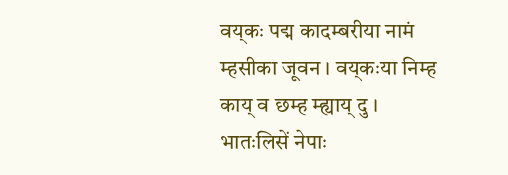वय्‌कः पद्म कादम्बरीया नामं म्हसीका जूवन । वय्‌कःया निम्ह काय्‌ व छम्ह म्ह्याय्‌ दु ।
भातःलिसें नेपाः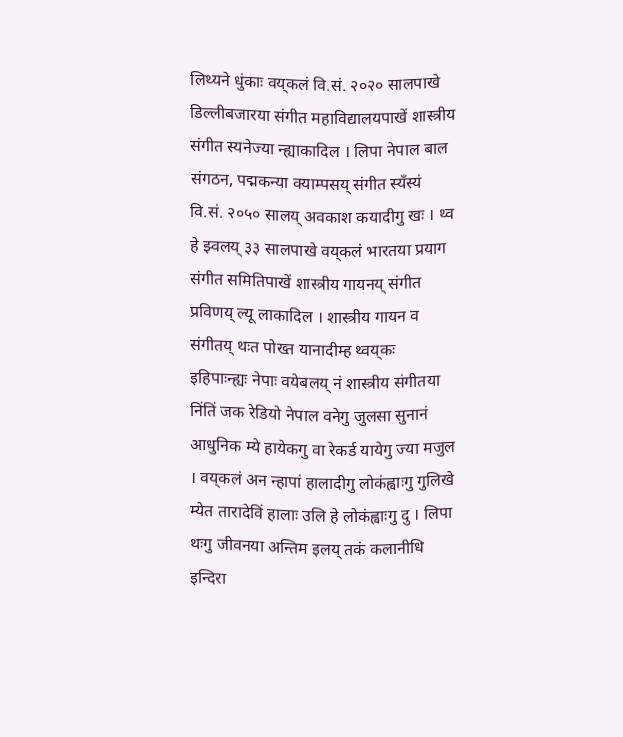लिथ्यने धुंकाः वय्‌कलं वि.सं. २०२० सालपाखे डिल्लीबजारया संगीत महाविद्यालयपाखें शास्त्रीय संगीत स्यनेज्या न्ह्याकादिल । लिपा नेपाल बाल संगठन, पद्मकन्या क्याम्पसय्‌ संगीत स्यँस्यं वि.सं. २०५० सालय्‌ अवकाश कयादीगु खः । थ्व हे झ्वलय्‌ ३३ सालपाखे वय्‌कलं भारतया प्रयाग संगीत समितिपाखें शास्त्रीय गायनय्‌ संगीत प्रविणय्‌ ल्यू लाकादिल । शास्त्रीय गायन व संगीतय्‌ थःत पोख्त यानादीम्ह थ्वय्‌कः इहिपाःन्ह्यः नेपाः वयेबलय्‌ नं शास्त्रीय संगीतया निंतिं जक रेडियो नेपाल वनेगु जुलसा सुनानं आधुनिक म्ये हायेकगु वा रेकर्ड यायेगु ज्या मजुल । वय्‌कलं अन न्हापां हालादीगु लोकंह्वाःगु गुलिखे म्येत तारादेविं हालाः उलि हे लोकंह्वाःगु दु । लिपा थःगु जीवनया अन्तिम इलय्‌ तकं कलानीधि इन्दिरा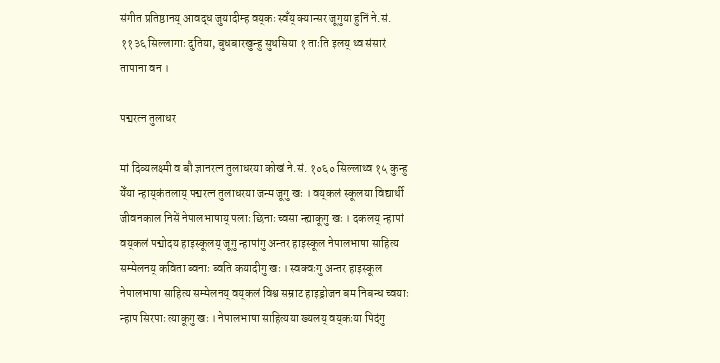संगीत प्रतिष्ठानय्‌ आवद्ध जुयादीम्ह वय्‌कः स्वँय्‌ क्यान्सर जूगुया हुनिं ने.सं. ११३६ सिल्लागाः दुतिया, बुधबारखुन्हु सुथसिया १ ताःति इलय्‌ थ्व संसारं तापाना वन ।

पद्मरत्न तुलाधर

मां दिव्यलक्ष्मी व बौ ज्ञानरत्न तुलाधरया कोखं ने.सं. १०६० सिल्लाथ्व १५ कुन्हु येँया न्हाय्‌कंतलाय् पद्मरत्न तुलाधरया जन्म जूगु खः । वय्‌कलं स्कूलया विद्यार्थी जीवनकाल निसें नेपालभाषाय् पलाः छिनाः च्वसा न्ह्याकूगु खः । दकलय् न्हापां वय्‌कलं पद्मोदय हाइस्कूलय् जूगु न्हापांगु अन्तर हाइस्कूल नेपालभाषा साहित्य सम्मेलनय् कविता ब्वनाः ब्वति कयादीगु खः । स्वक्वःगु अन्तर हाइस्कूल नेपालभाषा साहित्य सम्मेलनय् वय्‌कलं विश्व सम्राट हाइड्रोजन बम निबन्ध च्वयाः न्हाप सिरपाः त्याकूगु खः । नेपालभाषा साहित्यया ख्यलय् वय्‌कःया पिदंगु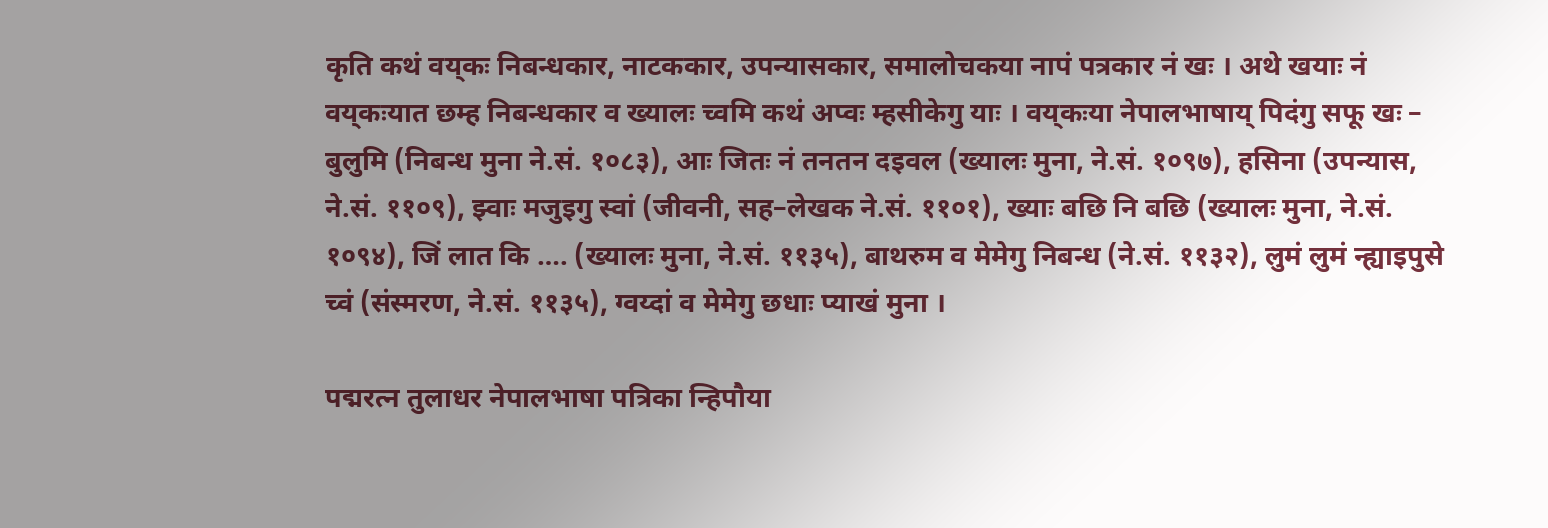कृति कथं वय्‌कः निबन्धकार, नाटककार, उपन्यासकार, समालोचकया नापं पत्रकार नं खः । अथे खयाः नं वय्‌कःयात छम्ह निबन्धकार व ख्यालः च्वमि कथं अप्वः म्हसीकेगु याः । वय्‌कःया नेपालभाषाय् पिदंगु सफू खः – बुलुमि (निबन्ध मुना ने.सं. १०८३), आः जितः नं तनतन दइवल (ख्यालः मुना, ने.सं. १०९७), हसिना (उपन्यास, ने.सं. ११०९), झ्वाः मजुइगु स्वां (जीवनी, सह–लेखक ने.सं. ११०१), ख्याः बछि नि बछि (ख्यालः मुना, ने.सं. १०९४), जिं लात कि …. (ख्यालः मुना, ने.सं. ११३५), बाथरुम व मेमेगु निबन्ध (ने.सं. ११३२), लुमं लुमं न्ह्याइपुसे च्वं (संस्मरण, ने.सं. ११३५), ग्वय्दां व मेमेगु छधाः प्याखं मुना ।

पद्मरत्न तुलाधर नेपालभाषा पत्रिका न्हिपौया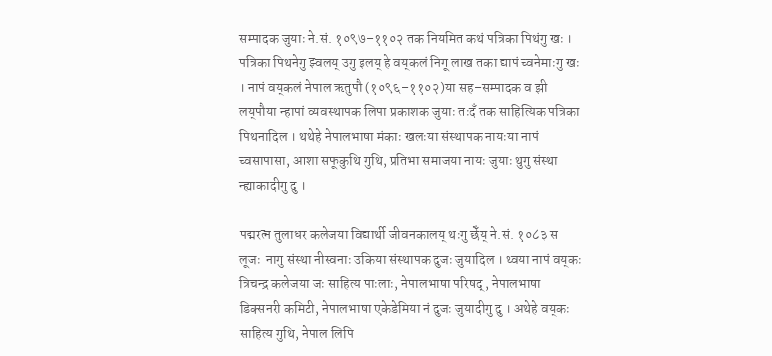सम्पादक जुयाः ने.सं. १०९७–११०२ तक नियमित कथं पत्रिका पिथंगु खः । पत्रिका पिथनेगु झ्वलय् उगु इलय् हे वय्‌कलं निगू लाख तका द्यापं च्वनेमाःगु खः । नापं वय्‌कलं नेपाल ऋतुपौ (१०९६–११०२)या सह–सम्पादक व झी लय्‌पौया न्हापां व्यवस्थापक लिपा प्रकाशक जुयाः तःदँ तक साहित्यिक पत्रिका पिथनादिल । थथेहे नेपालभाषा मंकाः खलःया संस्थापक नायःया नापं च्वसापासा, आशा सफूकुथि गुथि, प्रतिभा समाजया नायः जुयाः थुगु संस्था न्ह्याकादीगु दु ।

पद्मरत्न तुलाधर कलेजया विद्यार्थी जीवनकालय् थःगु छेँय् ने.सं. १०८३ स लूजः  नागु संस्था नीस्वनाः उकिया संस्थापक दुजः जुयादिल । थ्वया नापं वय्‌कः त्रिचन्द्र कलेजया जः साहित्य पाःलाः, नेपालभाषा परिषद्, नेपालभाषा डिक्सनरी कमिटी, नेपालभाषा एकेडेमिया नं दुजः जुयादीगु दु । अथेहे वय्‌कः साहित्य गुथि, नेपाल लिपि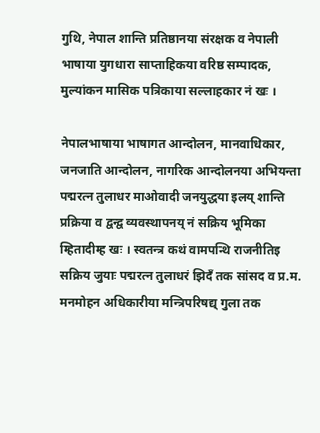गुथि, नेपाल शान्ति प्रतिष्ठानया संरक्षक व नेपाली भाषाया युगधारा साप्ताहिकया वरिष्ठ सम्पादक, मुल्यांकन मासिक पत्रिकाया सल्लाहकार नं खः ।

नेपालभाषाया भाषागत आन्दोलन, मानवाधिकार, जनजाति आन्दोलन, नागरिक आन्दोलनया अभियन्ता पद्मरत्न तुलाधर माओवादी जनयुद्धया इलय् शान्ति प्रक्रिया व द्वन्द्व व्यवस्थापनय् नं सक्रिय भूमिका म्हितादीम्ह खः । स्वतन्त्र कथं वामपन्थि राजनीतिइ सक्रिय जुयाः पद्मरत्न तुलाधरं झिदँ तक सांसद व प्र.म. मनमोहन अधिकारीया मन्त्रिपरिषद्य् गुला तक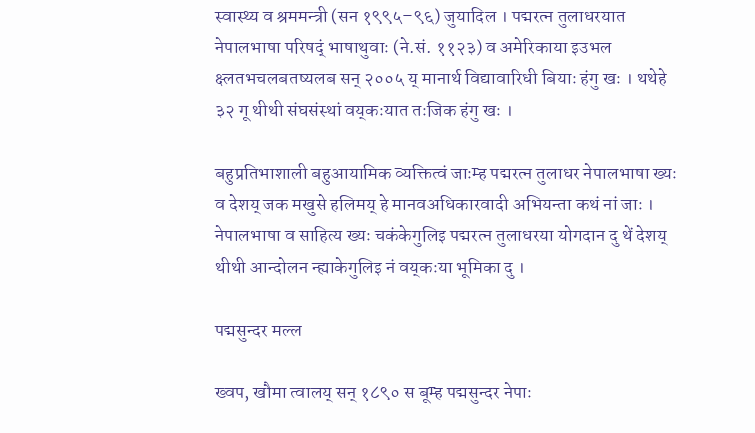स्वास्थ्य व श्रममन्त्री (सन १९९५–९६) जुयादिल । पद्मरत्न तुलाधरयात नेपालभाषा परिषद्ं भाषाथुवाः (ने.सं. ११२३) व अमेरिकाया इउभल क्ष्लतभचलबतष्यलब सन् २००५ य् मानार्थ विद्यावारिधी बियाः हंगु खः । थथेहे ३२ गू थीथी संघसंस्थां वय्‌कःयात तःजिक हंगु खः ।

बहुप्रतिभाशाली बहुआयामिक व्यक्तित्वं जाःम्ह पद्मरत्न तुलाधर नेपालभाषा ख्यः व देशय् जक मखुसे हलिमय् हे मानवअधिकारवादी अभियन्ता कथं नां जाः । नेपालभाषा व साहित्य ख्यः चकंकेगुलिइ पद्मरत्न तुलाधरया योगदान दु थें देशय् थीथी आन्दोलन न्ह्याकेगुलिइ नं वय्‌कःया भूमिका दु ।

पद्मसुन्दर मल्ल

ख्वप, खौमा त्वालय् सन् १८९० स बूम्ह पद्मसुन्दर नेपाः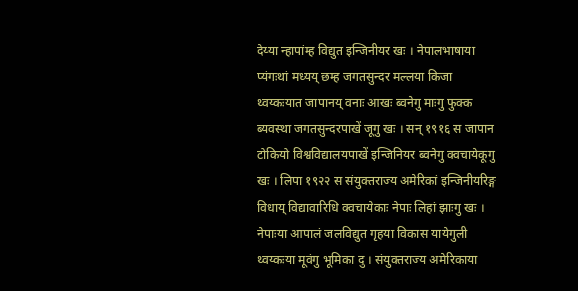देय्या न्हापांम्ह विद्युत इन्जिनीयर खः । नेपालभाषाया प्यंगःथां मध्यय् छम्ह जगतसुन्दर मल्लया किजा थ्वय्कःयात जापानय् वनाः आखः ब्वनेगु माःगु फुक्क ब्यवस्था जगतसुन्दरपाखें जूगु खः । सन् १९१६ स जापान टोकियो विश्वविद्यालयपाखें इन्जिनियर ब्वनेगु क्वचायेकूगु खः । लिपा १९२२ स संयुक्तराज्य अमेरिकां इन्जिनीयरिङ्ग विधाय् विद्यावारिधि क्वचायेकाः नेपाः लिहां झाःगु खः । नेपाःया आपालं जलविद्युत गृहया विकास यायेगुली थ्वय्कःया मूवंगु भूमिका दु । संयुक्तराज्य अमेरिकाया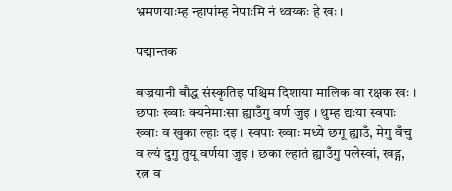भ्रमणयाःम्ह न्हापांम्ह नेपाःमि नं थ्वय्कः हे खः ।

पद्मान्तक

बज्रयानी बौद्ध संस्कृतिइ पश्चिम दिशाया मालिक वा रक्षक खः । छपाः ख्वाः क्यनेमाःसा ह्याउँगु वर्ण जुइ । थुम्ह द्यःया स्वपाः ख्वाः व खुका ल्हाः दइ । स्वपाः ख्वाः मध्ये छगू ह्याउँ, मेगु वँचु व ल्यं दुगु तुयू वर्णया जुइ । छका ल्हातं ह्याउँगु पलेस्वां, खड्ग, रत्न व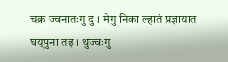चक्र ज्वनातःगु दु । मेगु निका ल्हातं प्रज्ञायात घय्‌पुना तइ । थुज्वःगु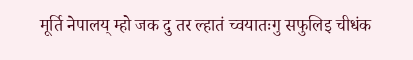मूर्ति नेपालय्‌ म्हो जक दु तर ल्हातं च्वयातःगु सफुलिइ चीधंक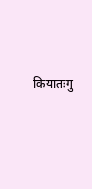कियातःगु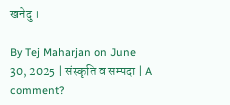खनेदु ।

By Tej Maharjan on June 30, 2025 | संस्कृति व सम्पदा | A comment?